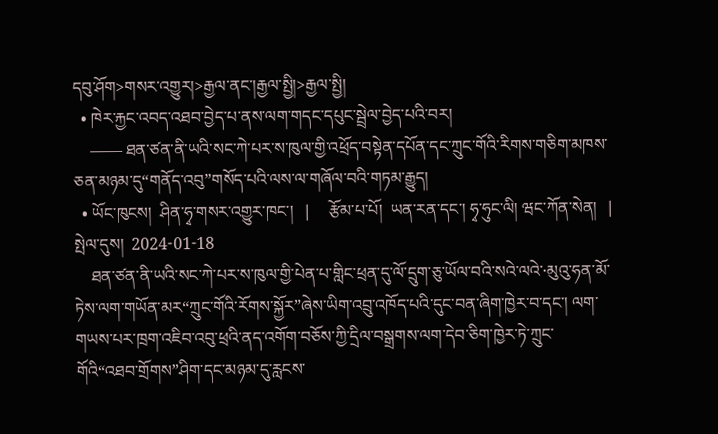དབུ་ཤོག>གསར་འགྱུར།>རྒྱལ་ནང་།རྒྱལ་སྤྱི།>རྒྱལ་སྤྱི།
  • ཁེར་རྐྱང་འབད་འཐབ་བྱེད་པ་ནས་ལག་གདང་དཔུང་སྦྲེལ་བྱེད་པའི་བར།
    —— ཐན་ཙན་ནི་ཡའི་སང་ཀེ་པར་ས་ཁུལ་གྱི་འཕྲོད་བསྟེན་དཔོན་དང་ཀྲུང་གོའི་རིགས་གཅིག་མཁས་ཅན་མཉམ་དུ“གནོད་འབུ”གསོད་པའི་ལས་ལ་གཞོལ་བའི་གཏམ་རྒྱུད།
  • ཡོང་ཁུངས།  ཤིན་ཧྭ་གསར་འགྱུར་ཁང་།   |     རྩོམ་པ་པོ།  ཡན་རན་དང་། ཧྭ་ཧུང་ལི། ཝང་ཀོན་སེན།   |     སྤེལ་དུས།  2024-01-18
    ཐན་ཙན་ནི་ཡའི་སང་ཀེ་པར་ས་ཁུལ་གྱི་པེན་པ་གླིང་ཕྲན་དུ་ལོ་དྲུག་ཅུ་ཡོལ་བའི་སའེ་ལའེ་·མུའུ་ཧན་མོ་ཏེས་ལག་གཡོན་མར“ཀྲུང་གོའི་རོགས་སྐྱོར”ཞེས་ཡིག་འབྲུ་འཁོད་པའི་དུང་བན་ཞིག་ཁྱེར་བ་དང་། ལག་གཡས་པར་ཁྲག་འཇིབ་འབུ་ཕྲའི་ནད་འགོག་བཅོས་ཀྱི་དྲིལ་བསྒྲགས་ལག་དེབ་ཅིག་ཁྱེར་ཏེ་ཀྲུང་གོའི“འཐབ་གྲོགས”ཤིག་དང་མཉམ་དུ་རླངས་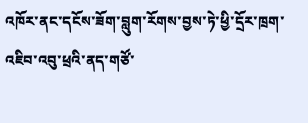འཁོར་ནང་དངོས་ཟོག་བླུག་རོགས་བྱས་ཏེ་ཕྱི་དྲོར་ཁྲག་འཇིབ་འབུ་ཕྲའི་ནད་གཙོ་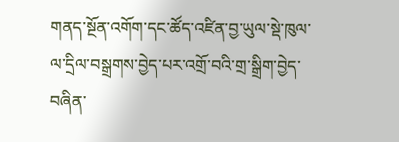གནད་སྔོན་འགོག་དང་ཚོད་འཛིན་བྱ་ཡུལ་སྡེ་ཁུལ་ལ་དྲིལ་བསྒྲགས་བྱེད་པར་འགྲོ་བའི་གྲ་སྒྲིག་བྱེད་བཞིན་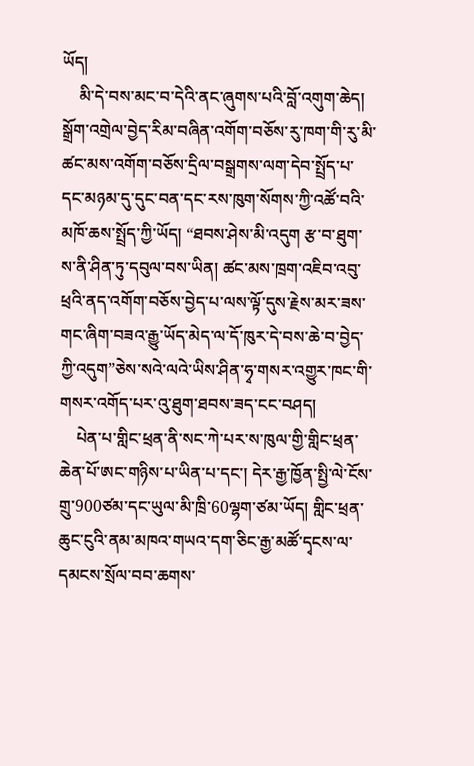ཡོད།
    མི་དེ་བས་མང་བ་དེའི་ནང་ཞུགས་པའི་བློ་འགུག་ཆེད། སྒྲོག་འགྲེལ་བྱེད་རིམ་བཞིན་འགོག་བཅོས་རུ་ཁག་གི་རུ་མི་ཚང་མས་འགོག་བཅོས་དྲིལ་བསྒྲགས་ལག་དེབ་སྤྲོད་པ་དང་མཉམ་དུ་དུང་བན་དང་རས་ཁུག་སོགས་ཀྱི་འཚོ་བའི་མཁོ་ཆས་སྤྲོད་ཀྱི་ཡོད། “ཐབས་ཤེས་མི་འདུག རྩ་བ་ཐུག་ས་ནི་ཤིན་ཏུ་དབུལ་བས་ཡིན། ཚང་མས་ཁྲག་འཇིབ་འབུ་ཕྲའི་ནད་འགོག་བཅོས་བྱེད་པ་ལས་ལྟོ་དུས་རྗེས་མར་ཟས་གང་ཞིག་བཟའ་རྒྱུ་ཡོད་མེད་ལ་དོ་ཁུར་དེ་བས་ཆེ་བ་བྱེད་ཀྱི་འདུག”ཅེས་སའེ་ལའེ་ཡིས་ཤིན་ཧྭ་གསར་འགྱུར་ཁང་གི་གསར་འགོད་པར་འུ་ཐུག་ཐབས་ཟད་ངང་བཤད།
    པེན་པ་གླིང་ཕྲན་ནི་སང་ཀེ་པར་ས་ཁུལ་གྱི་གླིང་ཕྲན་ཆེན་པོ་ཨང་གཉིས་པ་ཡིན་པ་དང་། དེར་རྒྱ་ཁྱོན་སྤྱི་ལེ་ངོས་གྲུ་900ཙམ་དང་ཡུལ་མི་ཁྲི་60ལྷག་ཙམ་ཡོད། གླིང་ཕྲན་ཆུང་ངུའི་ནམ་མཁའ་གཡའ་དག་ཅིང་རྒྱ་མཚོ་དྭངས་ལ་དམངས་སྲོལ་བབ་ཆགས་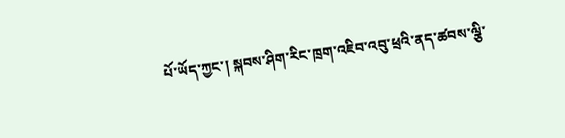པོ་ཡོད་ཀྱང་། སྐབས་ཤིག་རིང་ཁྲག་འཇིབ་འབུ་ཕྲའི་ནད་ཚབས་ལྕི་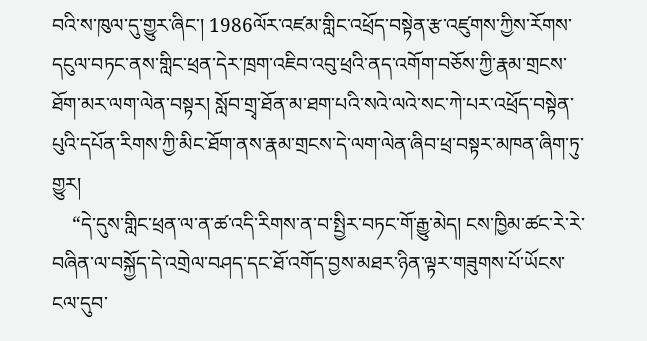བའི་ས་ཁུལ་དུ་གྱུར་ཞིང་། 1986ལོར་འཛམ་གླིང་འཕྲོད་བསྟེན་རྩ་འཛུགས་ཀྱིས་རོགས་དངུལ་བཏང་ནས་གླིང་ཕྲན་དེར་ཁྲག་འཇིབ་འབུ་ཕྲའི་ནད་འགོག་བཅོས་ཀྱི་རྣམ་གྲངས་ཐོག་མར་ལག་ལེན་བསྟར། སློབ་གྲྭ་ཐོན་མ་ཐག་པའི་སའེ་ལའེ་སང་ཀེ་པར་འཕྲོད་བསྟེན་པུའི་དཔོན་རིགས་ཀྱི་མིང་ཐོག་ནས་རྣམ་གྲངས་དེ་ལག་ལེན་ཞིབ་ཕྲ་བསྟར་མཁན་ཞིག་ཏུ་གྱུར།
    “དེ་དུས་གླིང་ཕྲན་ལ་ན་ཚ་འདི་རིགས་ན་བ་སྤྱིར་བཏང་གོ་རྒྱུ་མེད། ངས་ཁྱིམ་ཚང་རེ་རེ་བཞིན་ལ་བསྐྱོད་དེ་འགྲེལ་བཤད་དང་ཐོ་འགོད་བྱས་མཐར་ཉིན་ལྟར་གཟུགས་པོ་ཡོངས་ངལ་དུབ་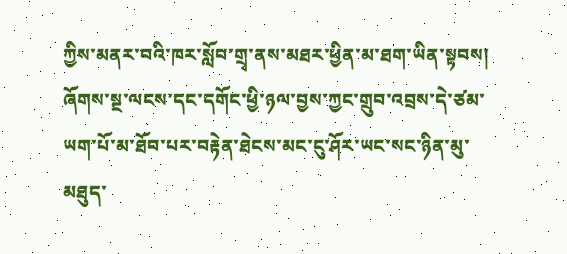ཀྱིས་མནར་བའི་ཁར་སློབ་གྲྭ་ནས་མཐར་ཕྱིན་མ་ཐག་ཡིན་སྟབས། ཞོགས་སྔ་ལངས་དང་དགོང་ཕྱི་ཉལ་བྱས་ཀྱང་གྲུབ་འབྲས་དེ་ཙམ་ཡག་པོ་མ་ཐོབ་པར་བརྟེན་ཐེངས་མང་ངུ་ཤོར་ཡང་སང་ཉིན་མུ་མཐུད་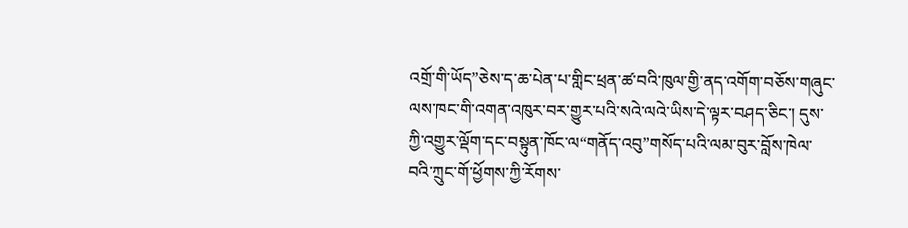འགྲོ་གི་ཡོད”ཅེས་ད་ཆ་པེན་པ་གླིང་ཕྲན་ཚ་བའི་ཁུལ་གྱི་ནད་འགོག་བཅོས་གཞུང་ལས་ཁང་གི་འགན་འཁུར་བར་གྱུར་པའི་སའེ་ལའེ་ཡིས་དེ་ལྟར་བཤད་ཅིང་། དུས་ཀྱི་འགྱུར་ལྡོག་དང་བསྟུན་ཁོང་ལ“གནོད་འབུ”གསོད་པའི་ལམ་བུར་བློས་ཁེལ་བའི་ཀྲུང་གོ་ཕྱོགས་ཀྱི་རོགས་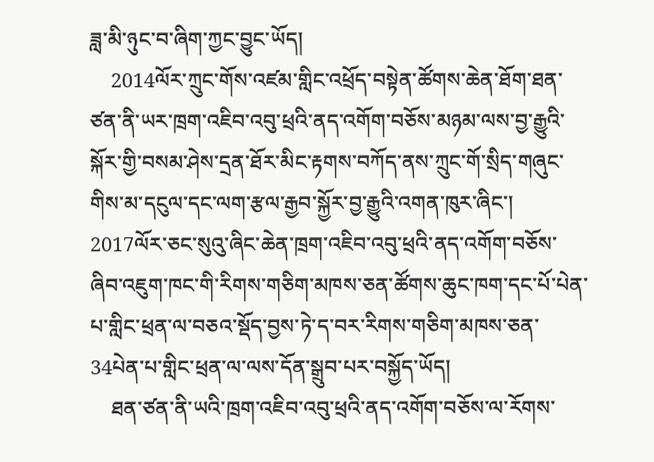ཟླ་མི་ཉུང་བ་ཞིག་ཀྱང་བྱུང་ཡོད།
    2014ལོར་ཀྲུང་གོས་འཛམ་གླིང་འཕྲོད་བསྟེན་ཚོགས་ཆེན་ཐོག་ཐན་ཙན་ནི་ཡར་ཁྲག་འཇིབ་འབུ་ཕྲའི་ནད་འགོག་བཅོས་མཉམ་ལས་བྱ་རྒྱུའི་སྐོར་གྱི་བསམ་ཤེས་དྲན་ཐོར་མིང་རྟགས་བཀོད་ནས་ཀྲུང་གོ་སྲིད་གཞུང་གིས་མ་དངུལ་དང་ལག་རྩལ་རྒྱབ་སྐྱོར་བྱ་རྒྱུའི་འགན་ཁུར་ཞིང་། 2017ལོར་ཅང་སུའུ་ཞིང་ཆེན་ཁྲག་འཇིབ་འབུ་ཕྲའི་ནད་འགོག་བཅོས་ཞིབ་འཇུག་ཁང་གི་རིགས་གཅིག་མཁས་ཅན་ཚོགས་ཆུང་ཁག་དང་པོ་པེན་པ་གླིང་ཕྲན་ལ་བཅའ་སྡོད་བྱས་ཏེ་ད་བར་རིགས་གཅིག་མཁས་ཅན་34པེན་པ་གླིང་ཕྲན་ལ་ལས་དོན་སྒྲུབ་པར་བསྐྱོད་ཡོད།
    ཐན་ཙན་ནི་ཡའི་ཁྲག་འཇིབ་འབུ་ཕྲའི་ནད་འགོག་བཅོས་ལ་རོགས་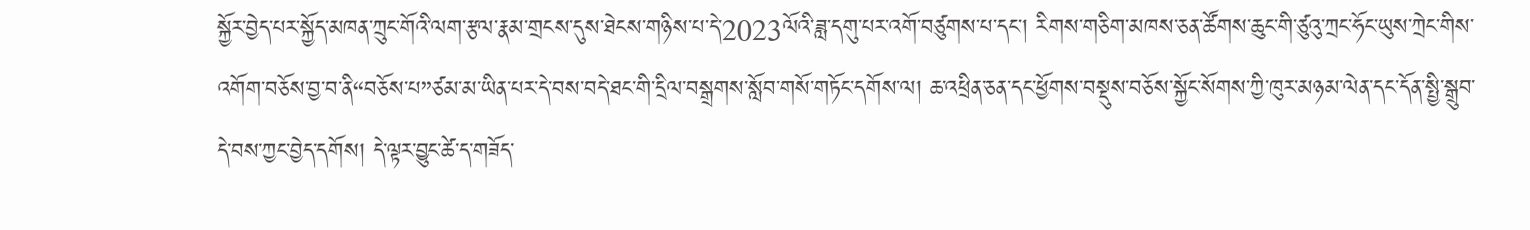སྐྱོར་བྱེད་པར་སྐྱོད་མཁན་ཀྲུང་གོའི་ལག་རྩལ་རྣམ་གྲངས་དུས་ཐེངས་གཉིས་པ་དེ་2023ལོའི་ཟླ་དགུ་པར་འགོ་བཙུགས་པ་དང་། རིགས་གཅིག་མཁས་ཅན་ཚོགས་ཆུང་གི་ཙུའུ་ཀྲང་ཧོང་ཡུས་ཀྲེང་གིས་འགོག་བཅོས་བྱ་བ་ནི“བཅོས་པ”ཙམ་མ་ཡིན་པར་དེ་བས་བདེ་ཐང་གི་དྲིལ་བསྒྲགས་སློབ་གསོ་གཏོང་དགོས་ལ། ཆ་འཕྲིན་ཅན་དང་ཕྱོགས་བསྡུས་བཅོས་སྐྱོང་སོགས་ཀྱི་ཁུར་མཉམ་ལེན་དང་དོན་སྤྱི་སྒྲུབ་དེ་བས་ཀྱང་བྱེད་དགོས། དེ་ལྟར་བྱུང་ཚེ་ད་གཟོད་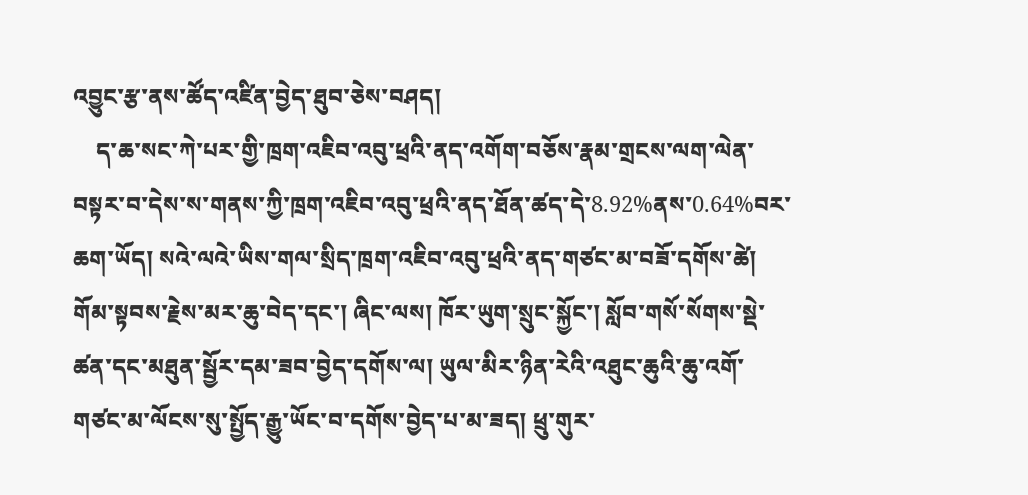འབྱུང་རྩ་ནས་ཚོད་འཛིན་བྱེད་ཐུབ་ཅེས་བཤད།
    ད་ཆ་སང་ཀེ་པར་གྱི་ཁྲག་འཇིབ་འབུ་ཕྲའི་ནད་འགོག་བཅོས་རྣམ་གྲངས་ལག་ལེན་བསྟར་བ་དེས་ས་གནས་ཀྱི་ཁྲག་འཇིབ་འབུ་ཕྲའི་ནད་ཐོན་ཚད་དེ་8.92%ནས་0.64%བར་ཆག་ཡོད། སའེ་ལའེ་ཡིས་གལ་སྲིད་ཁྲག་འཇིབ་འབུ་ཕྲའི་ནད་གཙང་མ་བཟོ་དགོས་ཚེ། གོམ་སྟབས་རྗེས་མར་ཆུ་བེད་དང་། ཞིང་ལས། ཁོར་ཡུག་སྲུང་སྐྱོང་། སློབ་གསོ་སོགས་སྡེ་ཚན་དང་མཐུན་སྦྱོར་དམ་ཟབ་བྱེད་དགོས་ལ། ཡུལ་མིར་ཉིན་རེའི་འཐུང་ཆུའི་ཆུ་འགོ་གཙང་མ་ལོངས་སུ་སྤྱོད་རྒྱུ་ཡོང་བ་དགོས་བྱེད་པ་མ་ཟད། ཕྲུ་གུར་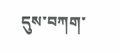དུས་བཀག་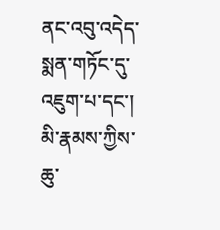ནང་འབུ་འདེད་སྨན་གཏོང་དུ་འཇུག་པ་དང་། མི་རྣམས་ཀྱིས་ཆུ་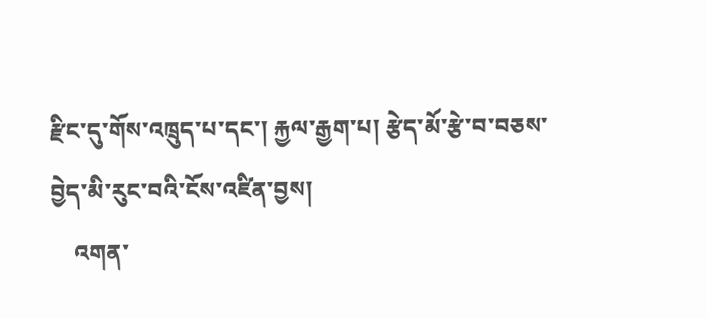རྫིང་དུ་གོས་འཁྲུད་པ་དང་། རྐྱལ་རྒྱག་པ། རྩེད་མོ་རྩེ་བ་བཅས་བྱེད་མི་རུང་བའི་ངོས་འཛིན་བྱས།
    འགན་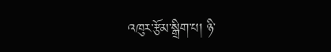འཁུར་རྩོམ་སྒྲིག་པ། ཉི་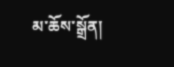མ་ཆོས་སྒྲོན།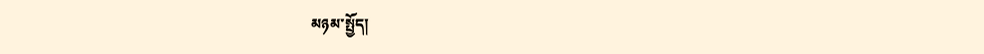མཉམ་སྤྱོད།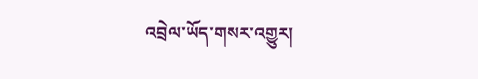འབྲེལ་ཡོད་གསར་འགྱུར།